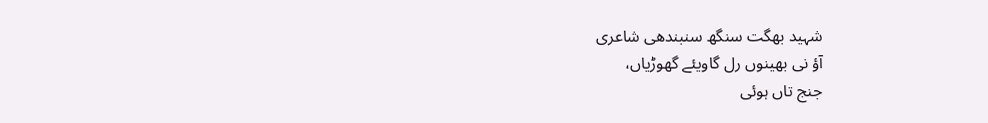شہید بھگت سنگھ سنبندھی شاعری
آؤ نی بھینوں رل گاویئے گھوڑیاں،
جنج تاں ہوئی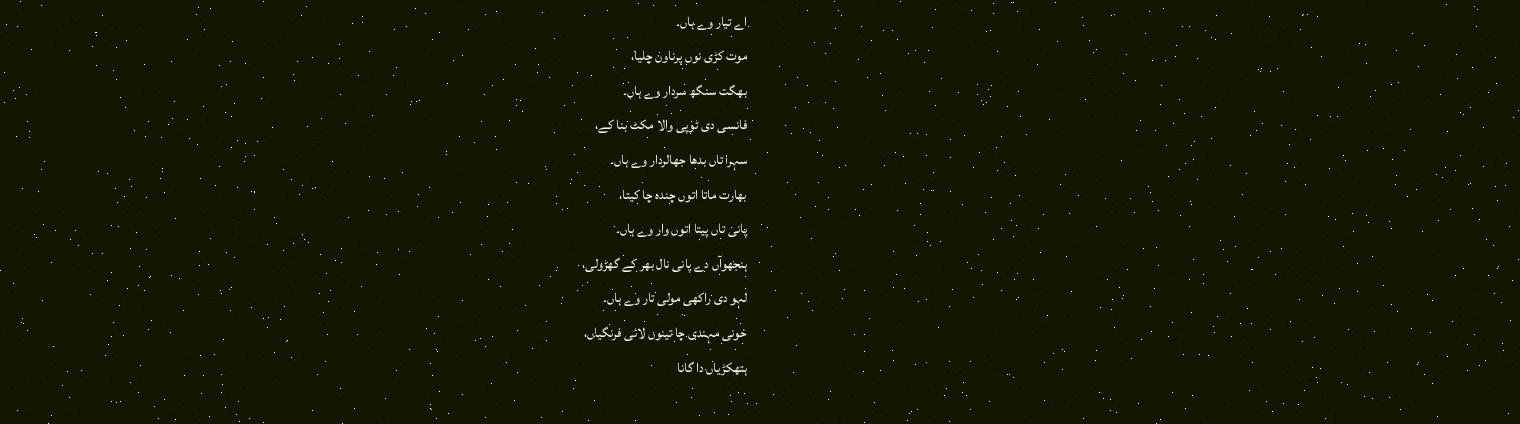اے تیار وے ہاں۔
موت کڑی نوں پرناون چلیا،
بھگت سنگھ سردار وے ہاں۔
فانسی دی ٹوپی والا مکٹ بنا کے،
سہرا تاں بدھا جھالردار وے ہاں۔
بھارت ماتا اتوں چندہ چا کیتا،
پانی تاں پیتا اتوں وار وے ہاں۔
ہنجھوآں دے پانی نال بھر کے گھڑولی،
لہو دی راکھی مولی تار وے ہاں۔
خونی مہندی چا تینوں لائی فرنگیاں،
ہتھکڑیاں دا گانا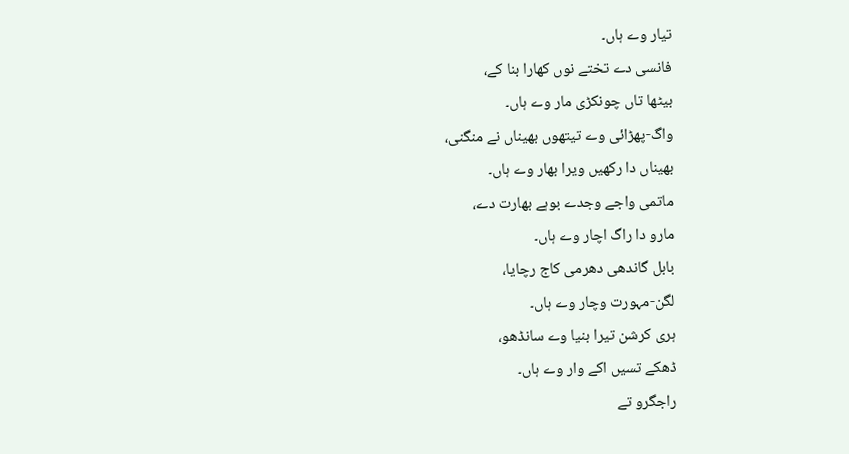تیار وے ہاں۔
فانسی دے تختے نوں کھارا بنا کے،
بیٹھا تاں چونکڑی مار وے ہاں۔
واگ-پھڑائی وے تیتھوں بھیناں نے منگنی،
بھیناں دا رکھیں ویرا بھار وے ہاں۔
ماتمی واجے وجدے بوہے بھارت دے،
مارو دا راگ اچار وے ہاں۔
بابل گاندھی دھرمی کاج رچایا،
لگن-مہورت وچار وے ہاں۔
ہری کرشن تیرا بنیا وے سانڈھو،
ڈھکے تسیں اکے وار وے ہاں۔
راجگرو تے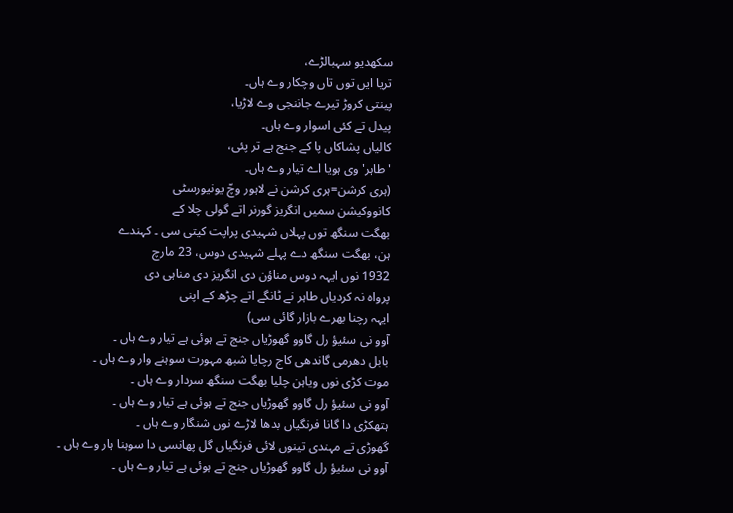سکھدیو سہبالڑے،
تریا ایں توں تاں وچکار وے ہاں۔
پینتی کروڑ تیرے جاننجی وے لاڑیا،
پیدل تے کئی اسوار وے ہاں۔
کالیاں پشاکاں پا کے جنج ہے تر پئی،
'طاہر' وی ہویا اے تیار وے ہاں۔
(ہری کرشن=ہری کرشن نے لاہور وچّ یونیورسٹی
کانووکیشن سمیں انگریز گورنر اتے گولی چلا کے
بھگت سنگھ توں پہلاں شہیدی پراپت کیتی سی ۔ کہندے
ہن، بھگت سنگھ دے پہلے شہیدی دوس، 23 مارچ
1932 نوں ایہہ دوس مناؤن دی انگریز دی مناہی دی
پرواہ نہ کردیاں طاہر نے ٹانگے اتے چڑھ کے اپنی
ایہہ رچنا بھرے بازار گائی سی)
آوو نی سئیؤ رل گاوو گھوڑیاں جنج تے ہوئی ہے تیار وے ہاں ۔
بابل دھرمی گاندھی کاج رچایا شبھ مہورت سوہنے وار وے ہاں ۔
موت کڑی نوں ویاہن چلیا بھگت سنگھ سردار وے ہاں ۔
آوو نی سئیؤ رل گاوو گھوڑیاں جنج تے ہوئی ہے تیار وے ہاں ۔
ہتھکڑی دا گانا فرنگیاں بدھا لاڑے نوں شنگار وے ہاں ۔
گھوڑی تے مہندی تینوں لائی فرنگیاں گل پھانسی دا سوہنا ہار وے ہاں ۔
آوو نی سئیؤ رل گاوو گھوڑیاں جنج تے ہوئی ہے تیار وے ہاں ۔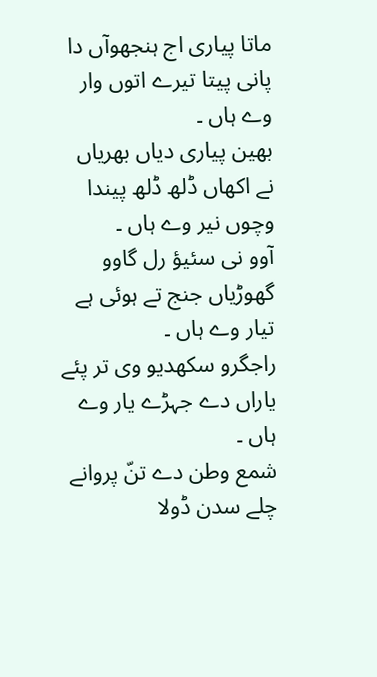ماتا پیاری اج ہنجھوآں دا پانی پیتا تیرے اتوں وار وے ہاں ۔
بھین پیاری دیاں بھریاں نے اکھاں ڈلھ ڈلھ پیندا وچوں نیر وے ہاں ۔
آوو نی سئیؤ رل گاوو گھوڑیاں جنج تے ہوئی ہے تیار وے ہاں ۔
راجگرو سکھدیو وی تر پئے یاراں دے جہڑے یار وے ہاں ۔
شمع وطن دے تنّ پروانے چلے سدن ڈولا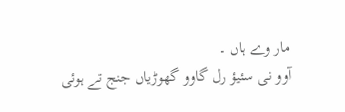مار وے ہاں ۔
آوو نی سئیؤ رل گاوو گھوڑیاں جنج تے ہوئی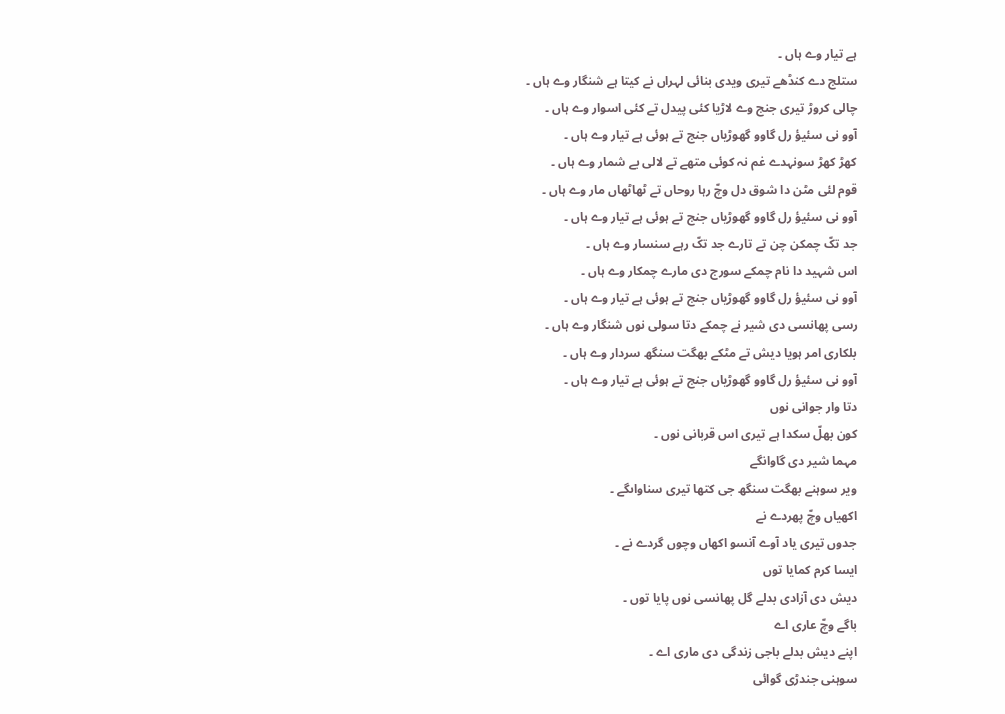ہے تیار وے ہاں ۔
ستلج دے کنڈھے تیری ویدی بنائی لہراں نے کیتا ہے شنگار وے ہاں ۔
چالی کروڑ تیری جنج وے لاڑیا کئی پیدل تے کئی اسوار وے ہاں ۔
آوو نی سئیؤ رل گاوو گھوڑیاں جنج تے ہوئی ہے تیار وے ہاں ۔
کھڑ کھڑ سونہدے غم نہ کوئی متھے تے لالی بے شمار وے ہاں ۔
قوم لئی مٹن دا شوق دل وچّ رہا روحاں تے ٹھاٹھاں مار وے ہاں ۔
آوو نی سئیؤ رل گاوو گھوڑیاں جنج تے ہوئی ہے تیار وے ہاں ۔
جد تکّ چمکن چن تے تارے جد تکّ رہے سنسار وے ہاں ۔
اس شہید دا نام چمکے سورج دی مارے چمکار وے ہاں ۔
آوو نی سئیؤ رل گاوو گھوڑیاں جنج تے ہوئی ہے تیار وے ہاں ۔
رسی پھانسی دی شیر نے چمکے دتا سولی نوں شنگار وے ہاں ۔
بلکاری امر ہویا دیش تے مٹکے بھگت سنگھ سردار وے ہاں ۔
آوو نی سئیؤ رل گاوو گھوڑیاں جنج تے ہوئی ہے تیار وے ہاں ۔
دتا وار جوانی نوں
کون بھلّ سکدا ہے تیری اس قربانی نوں ۔
مہما شیر دی گاوانگے
ویر سوہنے بھگت سنگھ جی کتھا تیری سناواںگے ۔
اکھیاں وچّ پھردے نے
جدوں تیری یاد آوے آنسو اکھاں وچوں گردے نے ۔
ایسا کرم کمایا توں
دیش دی آزادی بدلے گل پھانسی نوں پایا توں ۔
باگے وچّ عاری اے
اپنے دیش بدلے باجی زندگی دی ماری اے ۔
سوہنی جندڑی گوائی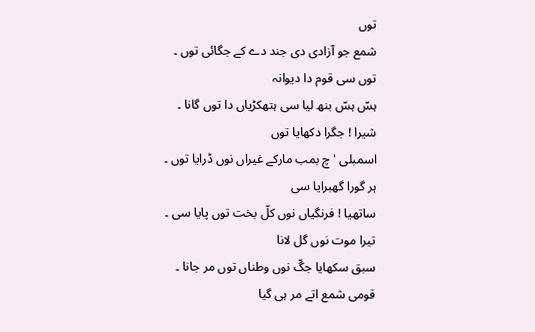توں
شمع جو آزادی دی جند دے کے جگائی توں ۔
توں سی قوم دا دیوانہ
ہسّ ہسّ بنھ لیا سی ہتھکڑیاں دا توں گانا ۔
شیرا ! جگرا دکھایا توں
اسمبلی 'چ بمب مارکے غیراں نوں ڈرایا توں ۔
ہر گورا گھبرایا سی
ساتھیا ! فرنگیاں نوں کلّ بخت توں پایا سی ۔
تیرا موت نوں گل لانا
سبق سکھایا جگّ نوں وطناں توں مر جانا ۔
قومی شمع اتے مر ہی گیا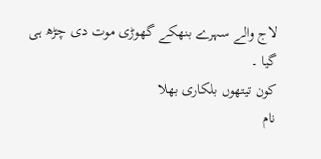لاج والے سہرے بنھکے گھوڑی موت دی چڑھ ہی گیا ۔
کون تیتھوں بلکاری بھلا
نام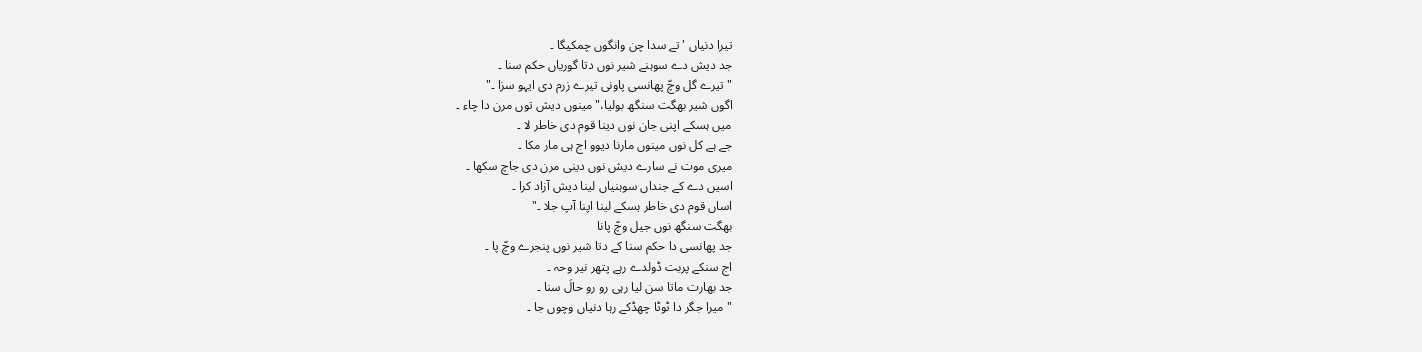تیرا دنیاں 'تے سدا چن وانگوں چمکیگا ۔
جد دیش دے سوہنے شیر نوں دتا گوریاں حکم سنا ۔
"تیرے گل وچّ پھانسی پاونی تیرے زرم دی ایہو سزا ۔"
اگوں شیر بھگت سنگھ بولیا،"مینوں دیش توں مرن دا چاء ۔
میں ہسکے اپنی جان نوں دینا قوم دی خاطر لا ۔
جے ہے کل نوں مینوں مارنا دیوو اج ہی مار مکا ۔
میری موت نے سارے دیش نوں دینی مرن دی جاچ سکھا ۔
اسیں دے کے جنداں سوہنیاں لینا دیش آزاد کرا ۔
اساں قوم دی خاطر ہسکے لینا اپنا آپ جلا ۔"
بھگت سنگھ نوں جیل وچّ پانا
جد پھانسی دا حکم سنا کے دتا شیر نوں پنجرے وچّ پا ۔
اج سنکے پربت ڈولدے رہے پتھر نیر وحہ ۔
جد بھارت ماتا سن لیا رہی رو رو حالَ سنا ۔
"میرا جگر دا ٹوٹا چھڈکے رہا دنیاں وچوں جا ۔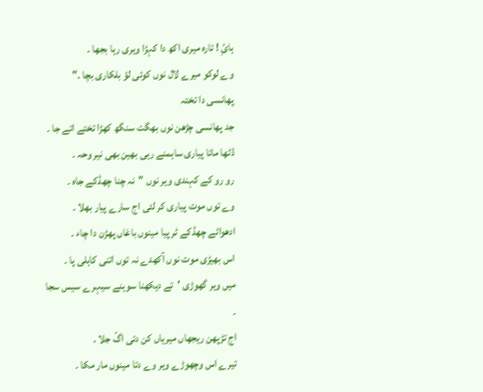ہائِ ! تارہ میری اکھ دا کہڑا ویری رہا بجھا ۔
وے لوکو میرے لال نوں کوئی لؤ بلکاری بچا ۔"
پھانسی دا تختہ
جد پھانسی چڑھن نوں بھگت سنگھ کھڑا تختے اتے جا ۔
ڈٹھا ماتا پیاری ساہمنے رہی بھین بھی نیر وحہ ۔
رو رو کے کہندی ویر نوں "نہ چنا چھڈکے جاہ ۔
وے توں موت پیاری کر لئی اج سارے پیار بھلا ۔
ادھواٹے چھڈکے ٹر پیا مینوں باغاں پھڑن دا چاء ۔
اس بھیڑی موت نوں آکھدے نہ توں اتنی کاہلی پا ۔
میں ویر گھوڑی 'تے دیکھنا سوہنے سیہرے سیس سجا ۔
اج تڑپھن ریجھاں میریاں کن دتی اگّ جلا ۔
تیرے اس وچھوڑے ویر وے دتا مینوں مار مکا ۔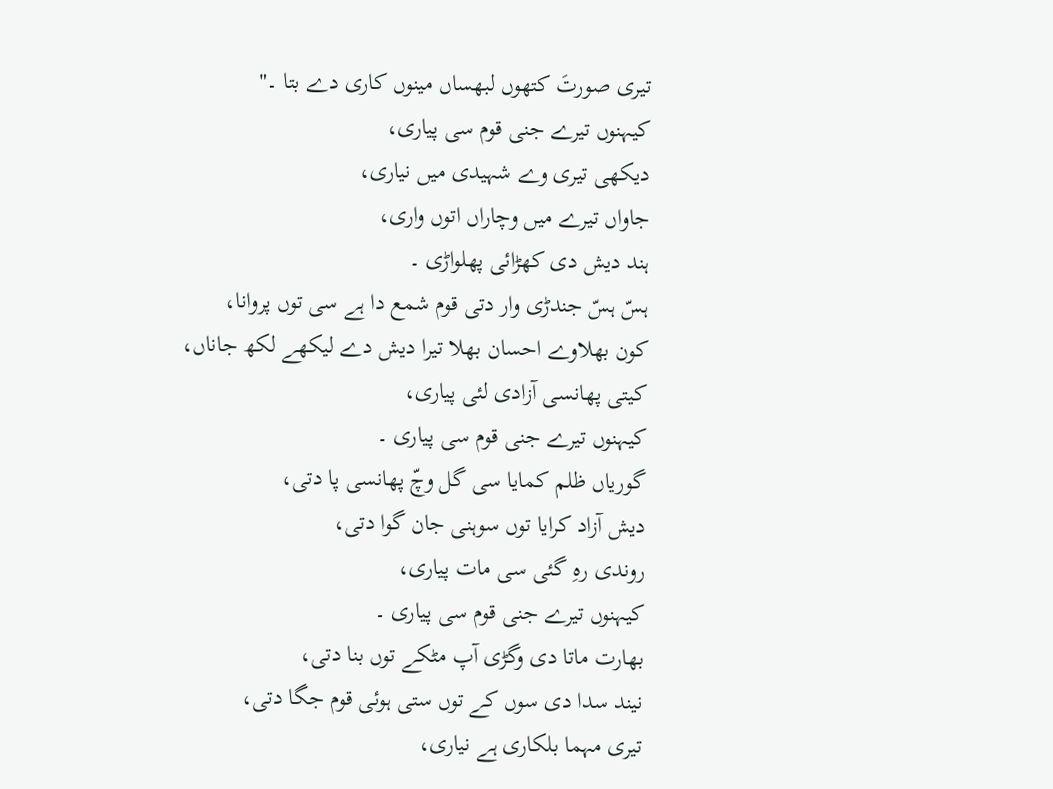تیری صورتَ کتھوں لبھساں مینوں کاری دے بتا ۔"
کیہنوں تیرے جنی قوم سی پیاری،
دیکھی تیری وے شہیدی میں نیاری،
جاواں تیرے میں وچاراں اتوں واری،
ہند دیش دی کھڑائی پھلواڑی ۔
ہسّ ہسّ جندڑی وار دتی قوم شمع دا ہے سی توں پروانا،
کون بھلاوے احسان بھلا تیرا دیش دے لیکھے لکھ جاناں،
کیتی پھانسی آزادی لئی پیاری،
کیہنوں تیرے جنی قوم سی پیاری ۔
گوریاں ظلم کمایا سی گل وچّ پھانسی پا دتی،
دیش آزاد کرایا توں سوہنی جان گوا دتی،
روندی رہِ گئی سی مات پیاری،
کیہنوں تیرے جنی قوم سی پیاری ۔
بھارت ماتا دی وگڑی آپ مٹکے توں بنا دتی،
نیند سدا دی سوں کے توں ستی ہوئی قوم جگا دتی،
تیری مہما بلکاری ہے نیاری،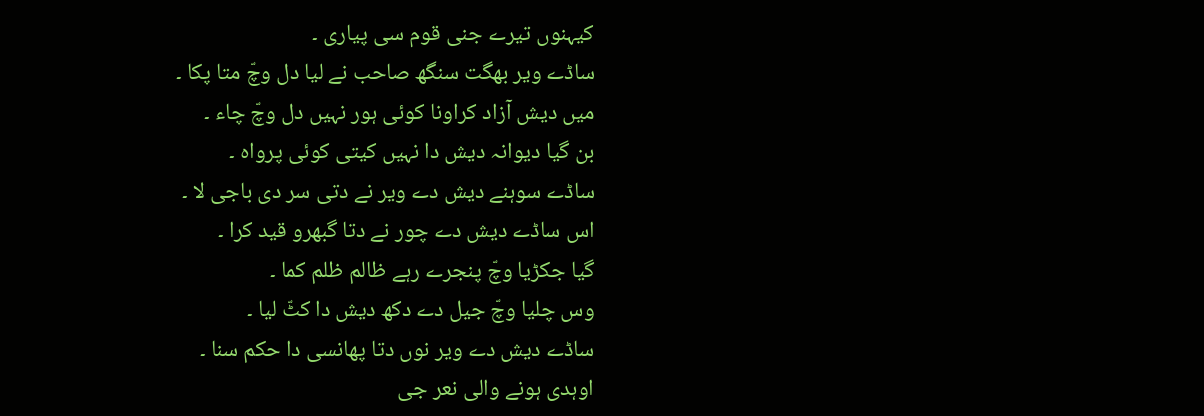کیہنوں تیرے جنی قوم سی پیاری ۔
ساڈے ویر بھگت سنگھ صاحب نے لیا دل وچّ متا پکا ۔
میں دیش آزاد کراونا کوئی ہور نہیں دل وچّ چاء ۔
بن گیا دیوانہ دیش دا نہیں کیتی کوئی پرواہ ۔
ساڈے سوہنے دیش دے ویر نے دتی سر دی باجی لا ۔
اس ساڈے دیش دے چور نے دتا گبھرو قید کرا ۔
گیا جکڑیا وچّ پنجرے رہے ظالم ظلم کما ۔
وس چلیا وچّ جیل دے دکھ دیش دا کٹّ لیا ۔
ساڈے دیش دے ویر نوں دتا پھانسی دا حکم سنا ۔
اوہدی ہونے والی نعر جی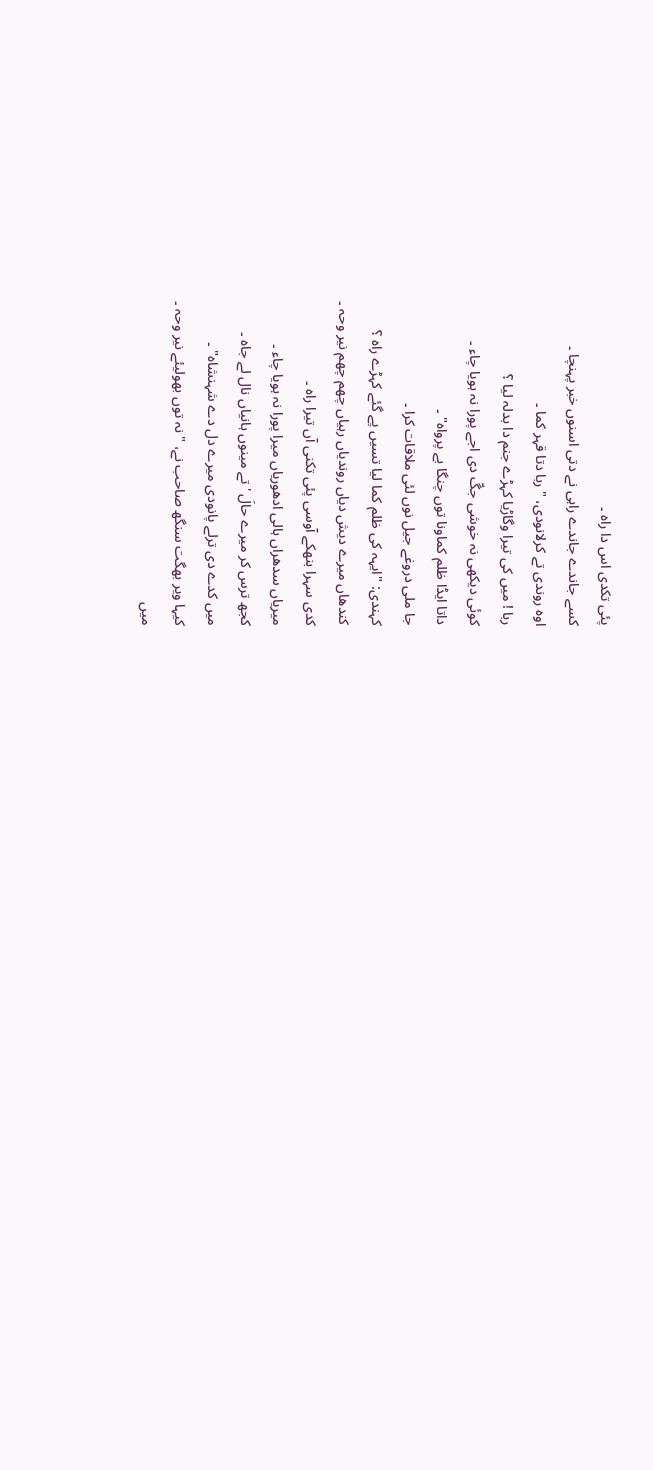پئی تکدی اس دا راہ ۔
کسے جاندے جاندے راہی نے دتی اسنوں خبر پہنچا ۔
اوہ روندی تے کرلانودی، "ربا دتا قہر کما ۔
ربا ! میں کی تیرا وگاڑیا کہڑے جنم دا بدلہ لیا ؟
کوئی دیکھی نہ خوشی جگّ دی اجے پورا نہ ہویا چاء ۔
داتا ایڈا ظلم کماونا توں چنگا بے پرواہ" ۔
جا ملی دروغے جیل نوں لئی ملاقات کرا ۔
کہندی: "ایہہ کی ظلم کما لیا تسیں پے گئے کہڑے راہ ؟
کندھاں میرے دیش دیاں روندیاں رہیاں چھم چھم نیر وحہ ۔
کدی سہرا بنھکے آوسی پئی تکنی آں تیرا راہ ۔
میریاں سدھراں ہالی ادھوریاں میرا پورا نہ ہویا چاء ۔
کجھ ترس کر میرے حالَ 'تے مینوں ہانیاں نال لے جاہ ۔
میں کدے دی ترلے پانودی میرے دل دے شہنشاہ" ۔
کیہا ویر بھگت سنگھ صاحب نے، "نہ توں بھولیئے نیر وحہ ۔
میں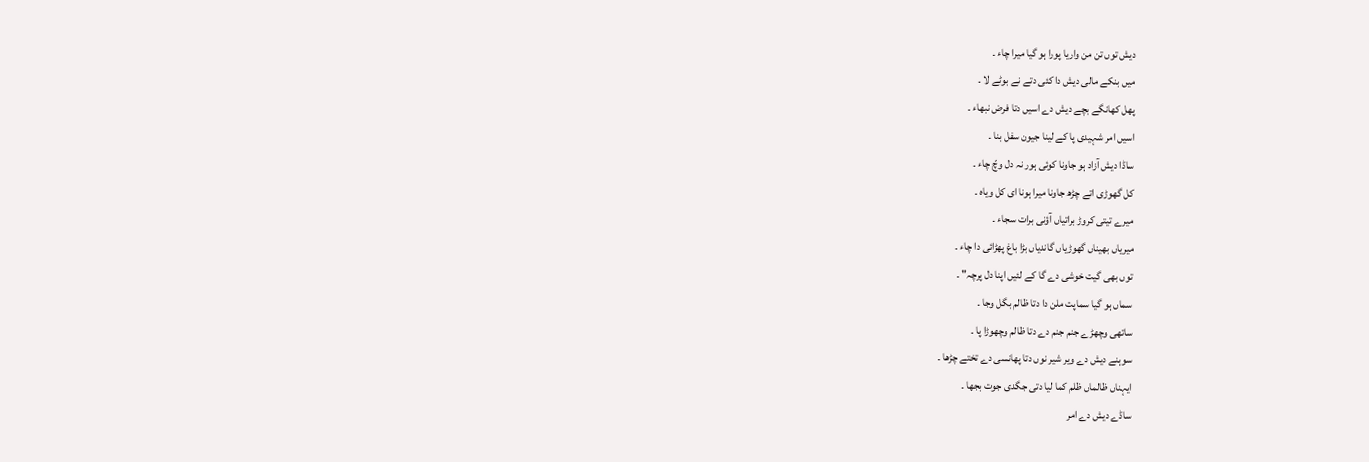دیش توں تن من واریا پورا ہو گیا میرا چاء ۔
میں بنکے مالی دیش دا کئی دتے نے بوٹے لا ۔
پھل کھانگے بچے دیش دے اسیں دتا فرض نبھاء ۔
اسیں امر شہیدی پا کے لینا جیون سفل بنا ۔
ساڈا دیش آزاد ہو جاونا کوئی ہور نہ دل وچّ چاء ۔
کل گھوڑی اتے چڑھ جاونا میرا ہونا ای کل ویاہ ۔
میرے تیتی کروڑ براتیاں آؤنی برات سجاء ۔
میریاں بھیناں گھوڑیاں گاندیاں بڑا باغ پھڑائی دا چاء ۔
توں بھی گیت خوشی دے گا کے لئیں اپنا دل پرچہ" ۔
سماں ہو گیا سماپت ملن دا دتا ظالم بگل وجا ۔
ساتھی وچھڑے جنم جنم دے دتا ظالم وچھوڑا پا ۔
سوہنے دیش دے ویر شیر نوں دتا پھانسی دے تختے چڑھا ۔
ایہناں ظالماں ظلم کما لیا دتی جگدی جوت بجھا ۔
ساڈے دیش دے امر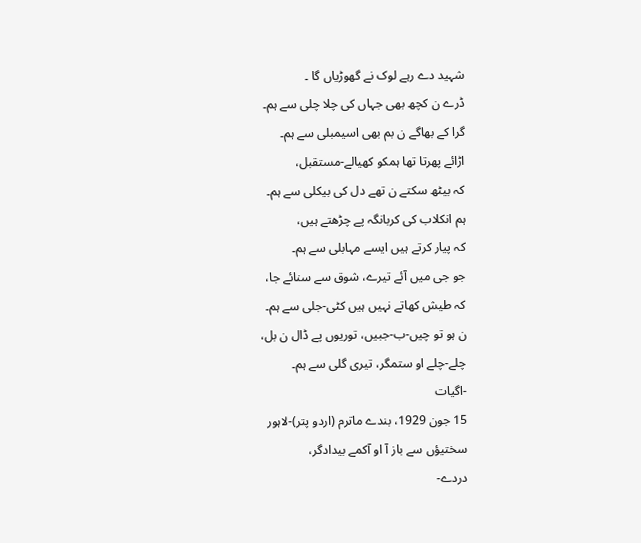شہید دے رہے لوک نے گھوڑیاں گا ۔
ڈرے ن کچھ بھی جہاں کی چلا چلی سے ہم۔
گرا کے بھاگے ن بم بھی اسیمبلی سے ہم۔
اڑائے پھرتا تھا ہمکو کھیالے-مستقبل،
کہ بیٹھ سکتے ن تھے دل کی بیکلی سے ہم۔
ہم انکلاب کی کربانگہ پے چڑھتے ہیں،
کہ پیار کرتے ہیں ایسے مہابلی سے ہم۔
جو جی میں آئے تیرے، شوق سے سنائے جا،
کہ طیش کھاتے نہیں ہیں کٹی-جلی سے ہم۔
ن ہو تو چیں-ب-جبیں، توریوں پے ڈال ن بل،
چلے-چلے او ستمگر، تیری گلی سے ہم۔
-اگیات
15 جون 1929، بندے ماترم (اردو پتر)-لاہور
سختیؤں سے باز آ او آکمے بیدادگر،
دردے-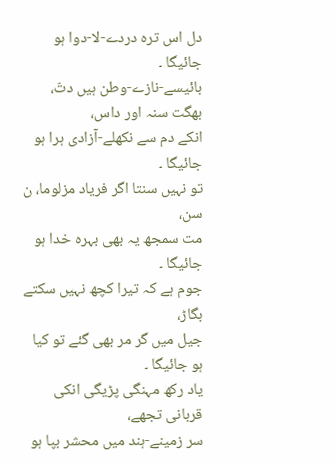دل اس ترہ دردے-لا-دوا ہو جائیگا ۔
بائیسے-نازے-وطن ہیں دتّ، بھگت سنہ اور داس،
انکے دم سے نکھلے-آزادی ہرا ہو جائیگا ۔
تو نہیں سنتا اگر فریاد مزلوما، ن سن،
مت سمجھ یہ بھی بہرہ خدا ہو جائیگا ۔
جوم ہے کہ تیرا کچھ نہیں سکتے بگاڑ،
جیل میں گر مر بھی گئے تو کیا ہو جائیگا ۔
یاد رکھ مہنگی پڑیگی انکی قربانی تجھے،
سر زمینے-ہند میں محشر بپا ہو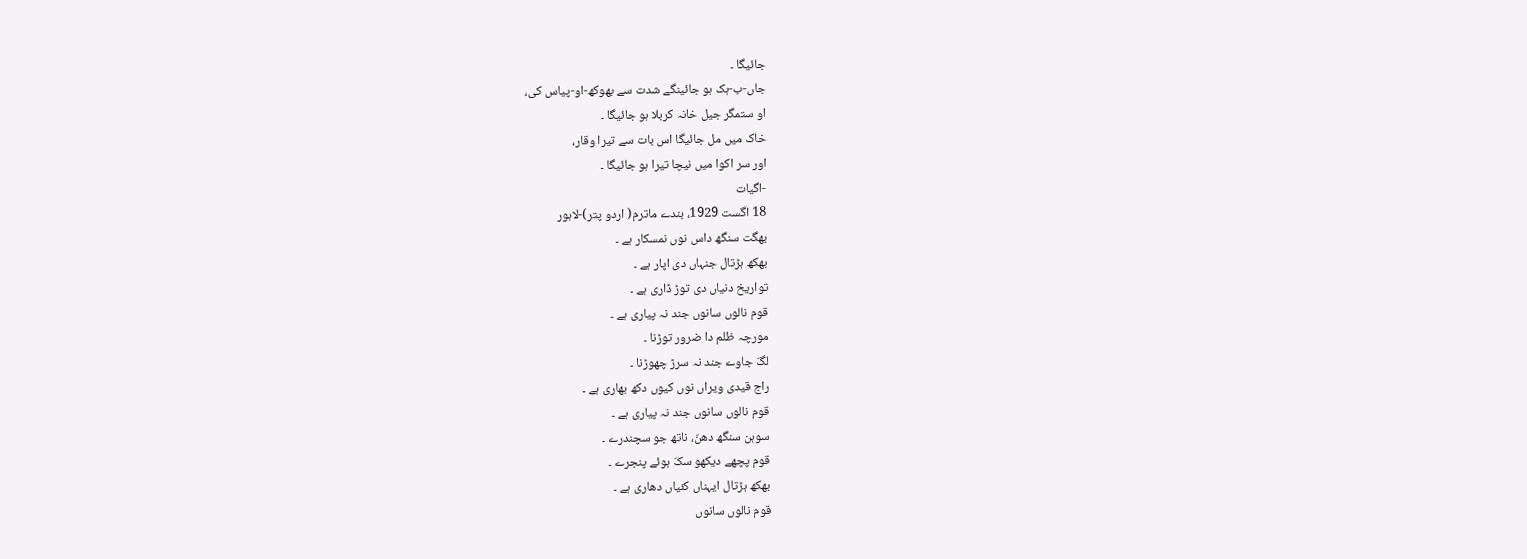جائیگا ۔
جاں-ب-ہک ہو جائینگے شدت سے بھوکھ-او-پیاس کی،
او ستمگر جیل خانہ کربلا ہو جائیگا ۔
خاک میں مل جائیگا اس بات سے تیرا وقار،
اور سر اکوا میں نیچا تیرا ہو جائیگا ۔
-اگیات
18 اگست 1929، بندے ماترم( اردو پتر)-لاہور
بھگت سنگھ داس نوں نمسکار ہے ۔
بھکھ ہڑتال جنہاں دی اپار ہے ۔
تواریخ دنیاں دی توڑ ڈاری ہے ۔
قوم نالوں سانوں جند نہ پیاری ہے ۔
مورچہ ظلم دا ضرور توڑنا ۔
لگّ جاوے جند نہ سرڑ چھوڑنا ۔
راج قیدی ویراں نوں کیوں دکھ بھاری ہے ۔
قوم نالوں سانوں جند نہ پیاری ہے ۔
سوہن سنگھ دھنّ، ناتھ جو سچندرے ۔
قوم پچھے دیکھو سکّ ہوئے پنجرے ۔
بھکھ ہڑتال ایہناں کئیاں دھاری ہے ۔
قوم نالوں سانوں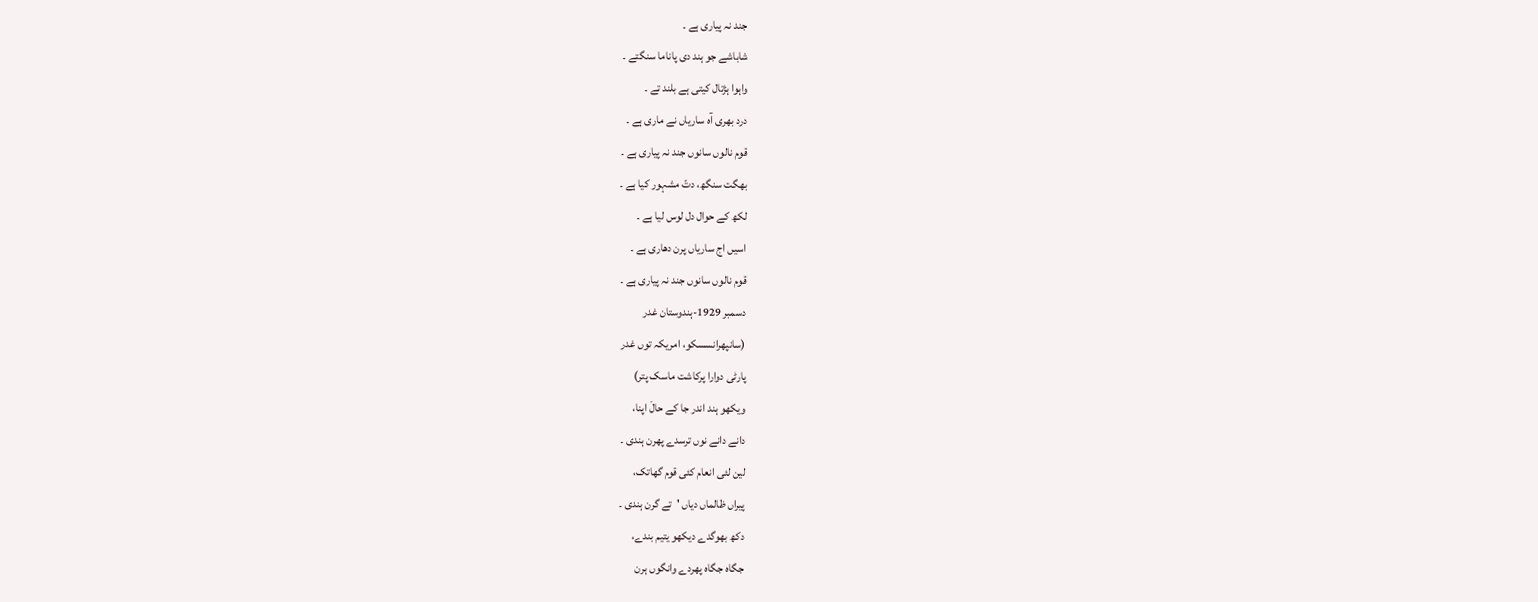جند نہ پیاری ہے ۔
شاباشے جو ہند دی پاناما سنگتے ۔
واہوا ہڑتال کیتی ہے بلند تے ۔
درد بھری آہ ساریاں نے ماری ہے ۔
قوم نالوں سانوں جند نہ پیاری ہے ۔
بھگت سنگھ، دتّ مشہور کیا ہے ۔
لکھ کے حوال دل لوس لیا ہے ۔
اسیں اج ساریاں پرن دھاری ہے ۔
قوم نالوں سانوں جند نہ پیاری ہے ۔
دسمبر 1929-ہندوستان غدر
(سانپھرانسسکو، امریکہ توں غدر
پارٹی دوارا پرکاشت ماسک پتر)
ویکھو ہند اندر جا کے حالَ اپنا،
دانے دانے نوں ترسدے پھرن ہندی ۔
لین لئی انعام کئی قوم گھاتک،
پیراں ظالماں دیاں 'تے گرن ہندی ۔
دکھ بھوگدے دیکھو یتیم بندے،
جگاہ جگاہ پھردے وانگوں ہرن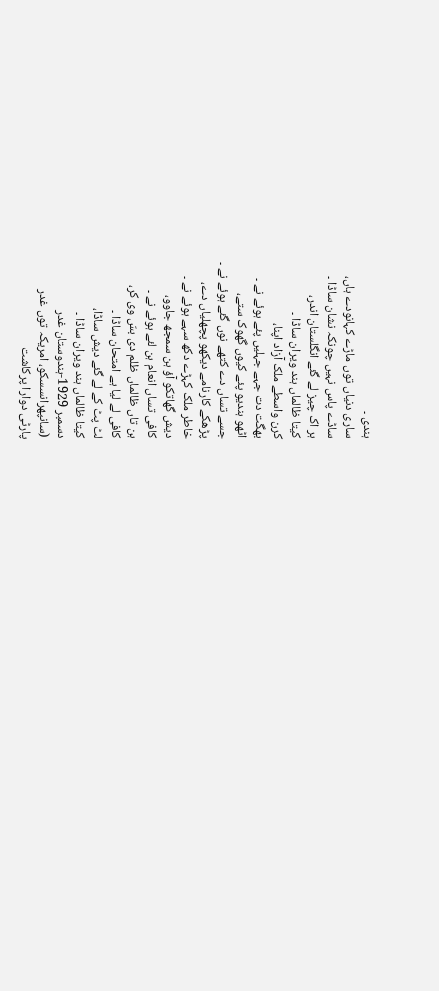ہندی ۔
ساری دنیاں توں ماڑے کہانودے ہاں،
ساڈے پاس نہیں چونکہ نشان ساڈا ۔
ہر اک چیز لے گئے انگلستان اندر،
کیتا ظالماں ہند ویران ساڈا ۔
کرن واسطے ملک آزاد اپنا،
بھگت دت جہے جہلیں پئے ہوئے نے ۔
اٹھو ہندیو پئے کیوں گھوک ستے،
جسے تساں دے کتھے نوں گئے ہوئے نے ۔
پڑھکے کارنامے دیکھو پچھلیاں دے،
خاطر ملک کہڑے دکھ سہے ہوئے نے ۔
دیش گھاتکو آؤ ہن سمجھ جاوو،
کافی تساں انعام ہن لئے ہوئے نے ۔
ہن تاں ظالماں ظلم دی بسّ وی کر،
کافی لے لیا ہے امتحان ساڈا ۔
لٹ پٹ کے لے گئے دیش ساڈا،
کیتا ظالماں ہند ویران ساڈا ۔
دسمبر 1929-ہندوستان غدر
(سانپھرانسسکو، امریکہ توں غدر
پارٹی دوارا پرکاشت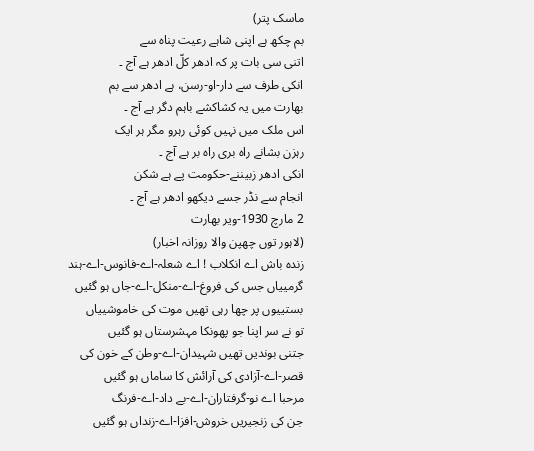ماسک پتر)
بم چکھ ہے اپنی شاہے رعیت پناہ سے
اتنی سی بات پر کہ ادھر کلّ ادھر ہے آج ۔
انکی طرف سے دار-او-رسن، ہے ادھر سے بم
بھارت میں یہ کشاکشے باہم دگر ہے آج ۔
اس ملک میں نہیں کوئی رہرو مگر ہر ایک
رہزن بشانے راہ بری راہ بر ہے آج ۔
انکی ادھر زبیننے-حکومت پے ہے شکن
انجام سے نڈر جسے دیکھو ادھر ہے آج ۔
2 مارچ 1930-ویر بھارت
(لاہور توں چھپن والا روزانہ اخبار)
زندہ باش اے انکلاب ! اے شعلہ-اے-فانوس-اے-ہند
گرمییاں جس کی فروغ-اے-منکل-اے-جاں ہو گئیں
بستییوں پر چھا رہی تھیں موت کی خاموشییاں
تو نے سر اپنا جو پھونکا مہشرستاں ہو گئیں
جتنی بوندیں تھیں شہیدان-اے-وطن کے خون کی
قصر-اے-آزادی کی آرائش کا ساماں ہو گئیں
مرحبا اے نو-گرفتاران-اے-بے داد-اے-فرنگ
جن کی زنجیریں خروش-افزا-اے-زنداں ہو گئیں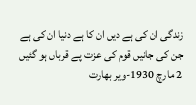زندگی ان کی ہے دیں ان کا ہے دنیا ان کی ہے
جن کی جانیں قوم کی عزت پے قرباں ہو گئیں
2 مارچ 1930-ویر بھارت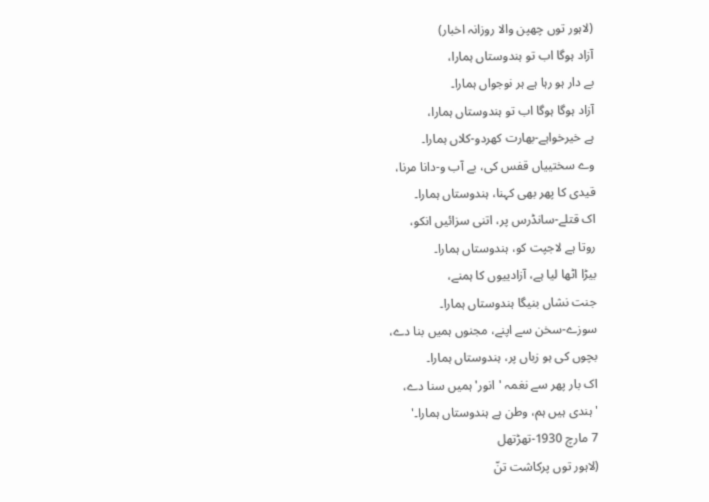(لاہور توں چھپن والا روزانہ اخبار)
آزاد ہوگا اب تو ہندوستاں ہمارا،
بے دار ہو رہا ہے ہر نوجواں ہمارا۔
آزاد ہوگا ہوگا اب تو ہندوستاں ہمارا،
ہے خیرخواہے-بھارت کھردو-کلاں ہمارا۔
وے سختییاں قفس کی، بے آب و-دانا مرنا،
قیدی کا پھر بھی کہنا، ہندوستاں ہمارا۔
اک قتلے-سانڈرس پر، اتنی سزائیں انکو،
روتا ہے لاجپت کو، ہندوستاں ہمارا۔
بیڑا اٹھا لیا ہے، آزادییوں کا ہمنے،
جنت نشاں بنیگا ہندوستاں ہمارا۔
سوزے-سخن سے اپنے، مجنوں ہمیں بنا دے،
بچوں کی ہو زباں پر، ہندوستاں ہمارا۔
اک بار پھر سے نغمہ 'انور' ہمیں سنا دے،
'ہندی ہیں ہم، وطن ہے ہندوستاں ہمارا۔'
7 مارچ 1930-تھڑتھل
(لاہور توں پرکاشت تنّ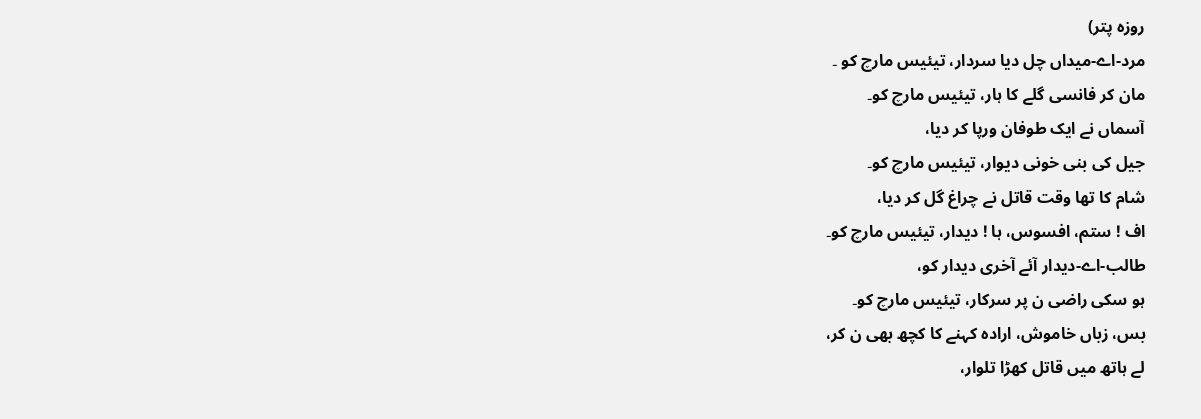روزہ پتر)
مرد-اے-میداں چل دیا سردار، تیئیس مارچ کو ۔
مان کر فانسی گلے کا ہار، تیئیس مارچ کو۔
آسماں نے ایک طوفان ورپا کر دیا،
جیل کی بنی خونی دیوار، تیئیس مارچ کو۔
شام کا تھا وقت قاتل نے چراغ گل کر دیا،
اف ! ستم، افسوس، ہا ! دیدار، تیئیس مارچ کو۔
طالب-اے-دیدار آئے آخری دیدار کو،
ہو سکی راضی ن پر سرکار، تیئیس مارچ کو۔
بس، زباں خاموش، ارادہ کہنے کا کچھ بھی ن کر،
لے ہاتھ میں قاتل کھڑا تلوار،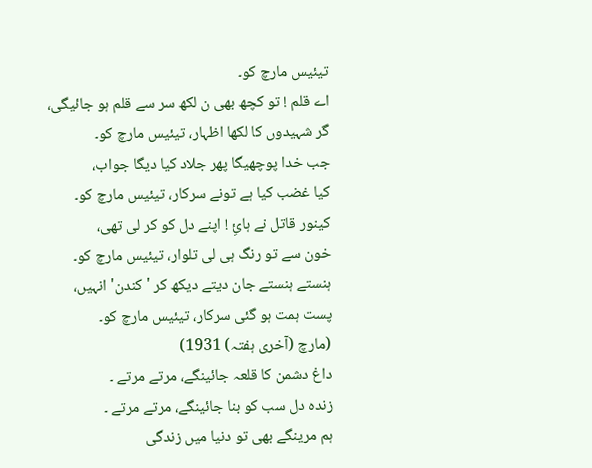تیئیس مارچ کو۔
اے قلم ! تو کچھ بھی ن لکھ سر سے قلم ہو جائیگی،
گر شہیدوں کا لکھا اظہار، تیئیس مارچ کو۔
جب خدا پوچھیگا پھر جلاد کیا دیگا جواب،
کیا غضب کیا ہے تونے سرکار، تیئیس مارچ کو۔
کینور قاتل نے ہائِ ! اپنے دل کو کر لی تھی،
خون سے تو رنگ ہی لی تلوار، تیئیس مارچ کو۔
ہنستے ہنستے جان دیتے دیکھ کر 'کندن' انہیں،
پست ہمت ہو گئی سرکار، تیئیس مارچ کو۔
(مارچ (آخری ہفتہ) 1931)
داغ دشمن کا قلعہ جائینگے، مرتے مرتے ۔
زندہ دل سب کو بنا جائینگے، مرتے مرتے ۔
ہم مرینگے بھی تو دنیا میں زندگی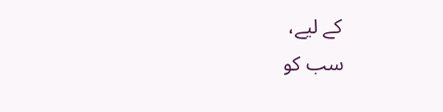کے لیے،
سب کو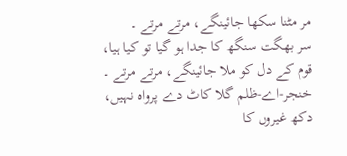مر مٹنا سکھا جائینگے، مرتے مرتے ۔
سر بھگت سنگھ کا جدا ہو گیا تو کیا ہیا،
قوم کے دل کو ملا جائینگے، مرتے مرتے ۔
خنجر-اے-ظلم گلا کاٹ دے پرواہ نہیں،
دکھ غیروں کا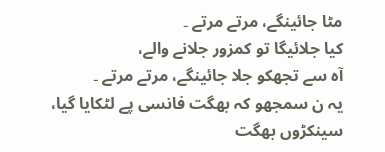مٹا جائینگے، مرتے مرتے ۔
کیا جلائیگا تو کمزور جلانے والے،
آہ سے تجھکو جلا جائینگے، مرتے مرتے ۔
یہ ن سمجھو کہ بھگت فانسی پے لٹکایا گیا،
سینکڑوں بھگت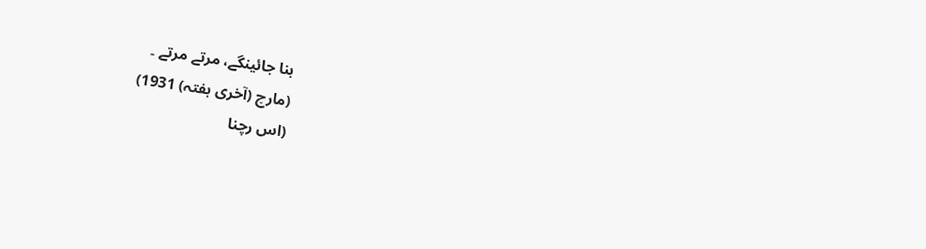بنا جائینگے، مرتے مرتے ۔
(مارچ (آخری ہفتہ) 1931)
(اس رچنا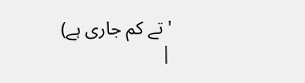'تے کم جاری ہے)
|